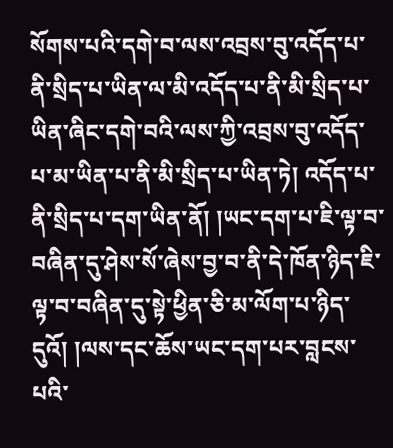སོགས་པའི་དགེ་བ་ལས་འབྲས་བུ་འདོད་པ་ནི་སྲིད་པ་ཡིན་ལ་མི་འདོད་པ་ནི་མི་སྲིད་པ་ཡིན་ཞིང་དགེ་བའི་ལས་ཀྱི་འབྲས་བུ་འདོད་པ་མ་ཡིན་པ་ནི་མི་སྲིད་པ་ཡིན་ཏེ། འདོད་པ་ནི་སྲིད་པ་དག་ཡིན་ནོ། །ཡང་དག་པ་ཇི་ལྟ་བ་བཞིན་དུ་ཤེས་སོ་ཞེས་བྱ་བ་ནི་དེ་ཁོན་ཉིད་ཇི་ལྟ་བ་བཞིན་དུ་སྟེ་ཕྱིན་ཅི་མ་ལོག་པ་ཉིད་དུའོ། །ལས་དང་ཆོས་ཡང་དག་པར་བླངས་པའི་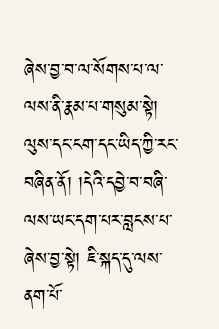ཞེས་བྱ་བ་ལ་སོགས་པ་ལ་ལས་ནི་རྣམ་པ་གསུམ་སྟེ། ལུས་དང་ངག་དང་ཡིད་ཀྱི་རང་བཞིན་ནོ། །དེའི་དབྱེ་བ་བཞི་ལས་ཡང་དག་པར་བླངས་པ་ཞེས་བྱ་སྟེ། ཇི་སྐད་དུ་ལས་ནག་པོ་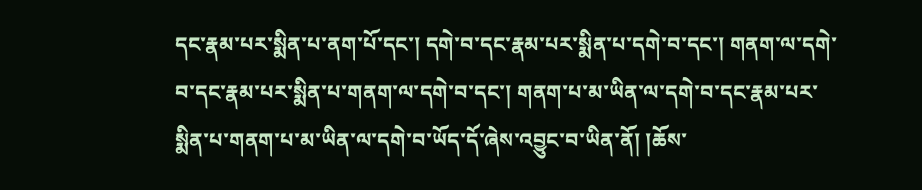དང་རྣམ་པར་སྨིན་པ་ནག་པོ་དང་། དགེ་བ་དང་རྣམ་པར་སྨིན་པ་དགེ་བ་དང་། གནག་ལ་དགེ་བ་དང་རྣམ་པར་སྨིན་པ་གནག་ལ་དགེ་བ་དང་། གནག་པ་མ་ཡིན་ལ་དགེ་བ་དང་རྣམ་པར་སྨིན་པ་གནག་པ་མ་ཡིན་ལ་དགེ་བ་ཡོད་དོ་ཞེས་འབྱུང་བ་ཡིན་ནོ། །ཆོས་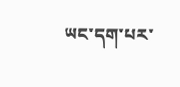ཡང་དག་པར་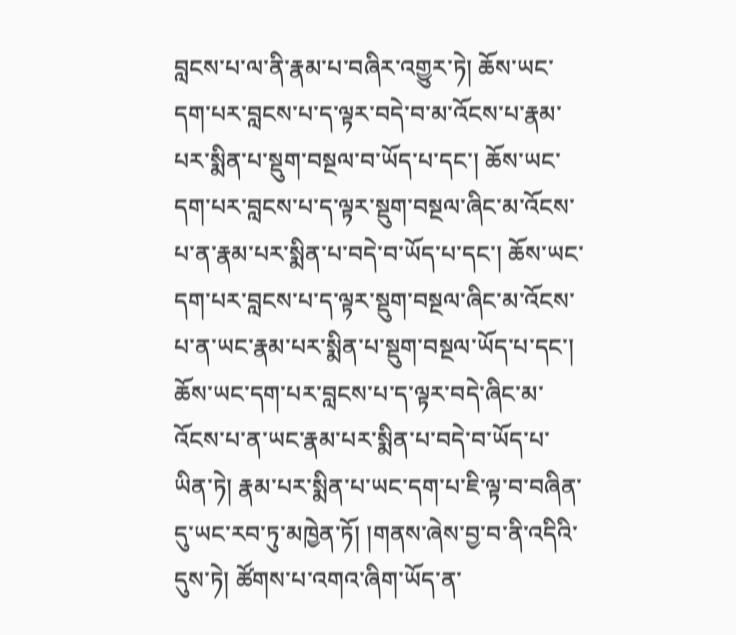བླངས་པ་ལ་ནི་རྣམ་པ་བཞིར་འགྱུར་ཏེ། ཆོས་ཡང་དག་པར་བླངས་པ་ད་ལྟར་བདེ་བ་མ་འོངས་པ་རྣམ་པར་སྨིན་པ་སྡུག་བསྔལ་བ་ཡོད་པ་དང་། ཆོས་ཡང་དག་པར་བླངས་པ་ད་ལྟར་སྡུག་བསྔལ་ཞིང་མ་འོངས་པ་ན་རྣམ་པར་སྨིན་པ་བདེ་བ་ཡོད་པ་དང་། ཆོས་ཡང་དག་པར་བླངས་པ་ད་ལྟར་སྡུག་བསྔལ་ཞིང་མ་འོངས་པ་ན་ཡང་རྣམ་པར་སྨིན་པ་སྡུག་བསྔལ་ཡོད་པ་དང་། ཆོས་ཡང་དག་པར་བླངས་པ་ད་ལྟར་བདེ་ཞིང་མ་འོངས་པ་ན་ཡང་རྣམ་པར་སྨིན་པ་བདེ་བ་ཡོད་པ་ཡིན་ཏེ། རྣམ་པར་སྨིན་པ་ཡང་དག་པ་ཇི་ལྟ་བ་བཞིན་དུ་ཡང་རབ་ཏུ་མཁྱེན་ཏོ། །གནས་ཞེས་བྱ་བ་ནི་འདིའི་དུས་ཏེ། ཚོགས་པ་འགའ་ཞིག་ཡོད་ན་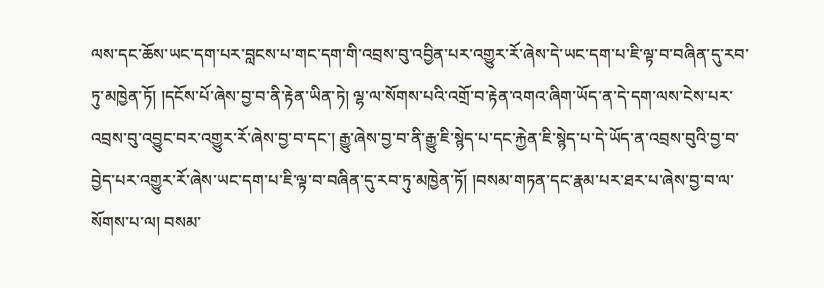ལས་དང་ཆོས་ཡང་དག་པར་བླངས་པ་གང་དག་གི་འབྲས་བུ་འབྱིན་པར་འགྱུར་རོ་ཞེས་དེ་ཡང་དག་པ་ཇི་ལྟ་བ་བཞིན་དུ་རབ་ཏུ་མཁྱེན་ཏོ། །དངོས་པོ་ཞེས་བྱ་བ་ནི་རྟེན་ཡིན་ཏེ། ལྷ་ལ་སོགས་པའི་འགྲོ་བ་རྟེན་འགའ་ཞིག་ཡོད་ན་དེ་དག་ལས་ངེས་པར་འབྲས་བུ་འབྱུང་བར་འགྱུར་རོ་ཞེས་བྱ་བ་དང་། རྒྱུ་ཞེས་བྱ་བ་ནི་རྒྱུ་ཇི་སྙེད་པ་དང་རྐྱེན་ཇི་སྙེད་པ་དེ་ཡོད་ན་འབྲས་བུའི་བྱ་བ་བྱེད་པར་འགྱུར་རོ་ཞེས་ཡང་དག་པ་ཇི་ལྟ་བ་བཞིན་དུ་རབ་ཏུ་མཁྱེན་ཏོ། །བསམ་གཏན་དང་རྣམ་པར་ཐར་པ་ཞེས་བྱ་བ་ལ་སོགས་པ་ལ། བསམ་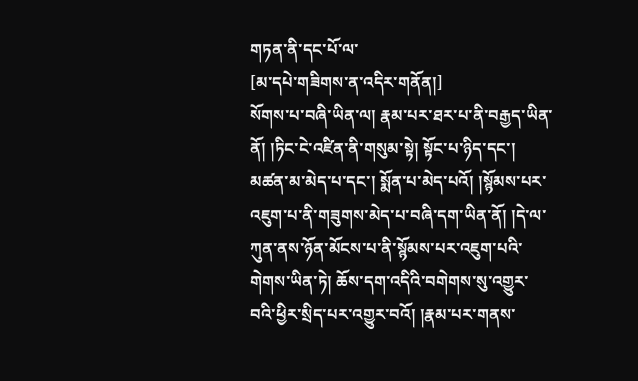གཏན་ནི་དང་པོ་ལ་
[མ་དཔེ་གཟིགས་ན་འདིར་གནོན།]
སོགས་པ་བཞི་ཡིན་ལ། རྣམ་པར་ཐར་པ་ནི་བརྒྱད་ཡིན་ནོ། །ཏིང་ངེ་འཛིན་ནི་གསུམ་སྟེ། སྟོང་པ་ཉིད་དང་། མཚན་མ་མེད་པ་དང་། སྨོན་པ་མེད་པའོ། །སྙོམས་པར་འཇུག་པ་ནི་གཟུགས་མེད་པ་བཞི་དག་ཡིན་ནོ། །དེ་ལ་ཀུན་ནས་ཉོན་མོངས་པ་ནི་སྙོམས་པར་འཇུག་པའི་གེགས་ཡིན་ཏེ། ཆོས་དག་འདིའི་བགེགས་སུ་འགྱུར་བའི་ཕྱིར་སྲིད་པར་འགྱུར་བའོ། །རྣམ་པར་གནས་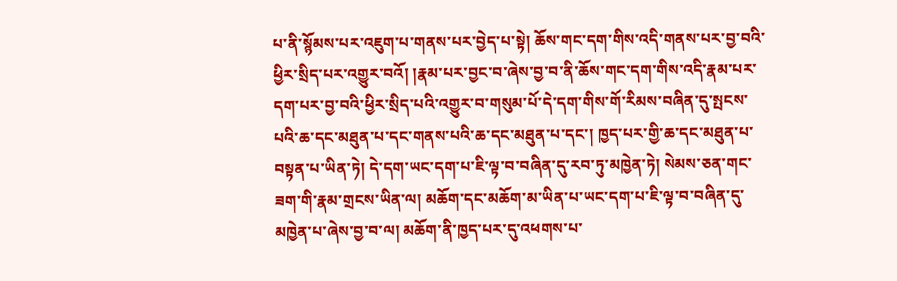པ་ནི་སྙོམས་པར་འཇུག་པ་གནས་པར་བྱེད་པ་སྟེ། ཆོས་གང་དག་གིས་འདི་གནས་པར་བྱ་བའི་ཕྱིར་སྲིད་པར་འགྱུར་བའོ། །རྣམ་པར་བྱང་བ་ཞེས་བྱ་བ་ནི་ཆོས་གང་དག་གིས་འདི་རྣམ་པར་དག་པར་བྱ་བའི་ཕྱིར་སྲིད་པའི་འགྱུར་བ་གསུམ་པོ་དེ་དག་གིས་གོ་རིམས་བཞིན་དུ་སྤངས་པའི་ཆ་དང་མཐུན་པ་དང་གནས་པའི་ཆ་དང་མཐུན་པ་དང་། ཁྱད་པར་གྱི་ཆ་དང་མཐུན་པ་བསྟན་པ་ཡིན་ཏེ། དེ་དག་ཡང་དག་པ་ཇི་ལྟ་བ་བཞིན་དུ་རབ་ཏུ་མཁྱེན་ཏེ། སེམས་ཅན་གང་ཟག་གི་རྣམ་གྲངས་ཡིན་ལ། མཆོག་དང་མཆོག་མ་ཡིན་པ་ཡང་དག་པ་ཇི་ལྟ་བ་བཞིན་དུ་མཁྱེན་པ་ཞེས་བྱ་བ་ལ། མཆོག་ནི་ཁྱད་པར་དུ་འཕགས་པ་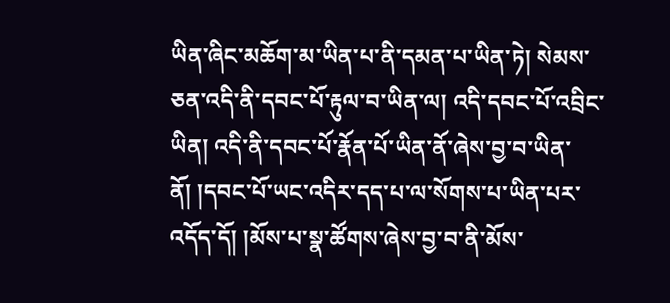ཡིན་ཞིང་མཆོག་མ་ཡིན་པ་ནི་དམན་པ་ཡིན་ཏེ། སེམས་ཅན་འདི་ནི་དབང་པོ་རྟུལ་བ་ཡིན་ལ། འདི་དབང་པོ་འབྲིང་ཡིན། འདི་ནི་དབང་པོ་རྣོན་པོ་ཡིན་ནོ་ཞེས་བྱ་བ་ཡིན་ནོ། །དབང་པོ་ཡང་འདིར་དད་པ་ལ་སོགས་པ་ཡིན་པར་འདོད་དོ། །མོས་པ་སྣ་ཚོགས་ཞེས་བྱ་བ་ནི་མོས་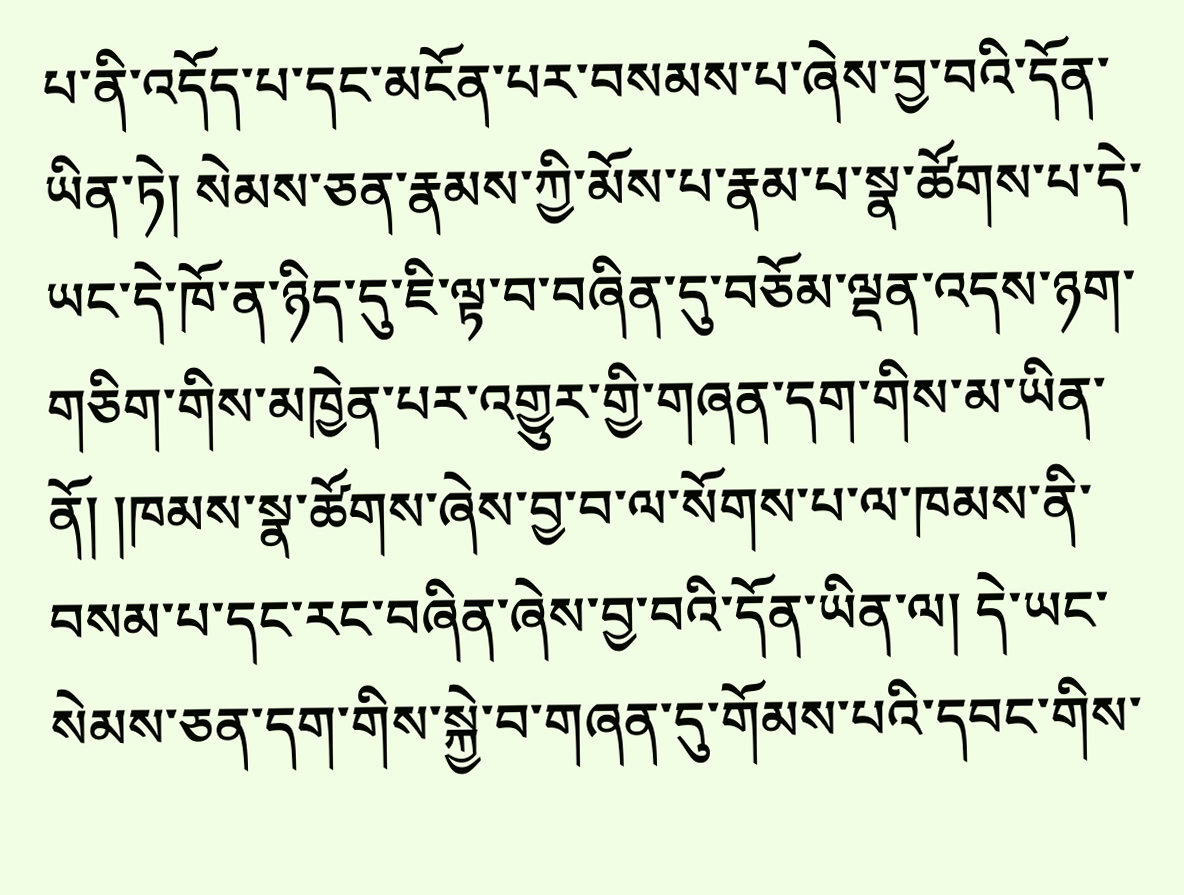པ་ནི་འདོད་པ་དང་མངོན་པར་བསམས་པ་ཞེས་བྱ་བའི་དོན་ཡིན་ཏེ། སེམས་ཅན་རྣམས་ཀྱི་མོས་པ་རྣམ་པ་སྣ་ཚོགས་པ་དེ་ཡང་དེ་ཁོ་ན་ཉིད་དུ་ཇི་ལྟ་བ་བཞིན་དུ་བཅོམ་ལྡན་འདས་ཉག་གཅིག་གིས་མཁྱེན་པར་འགྱུར་གྱི་གཞན་དག་གིས་མ་ཡིན་ནོ། །ཁམས་སྣ་ཚོགས་ཞེས་བྱ་བ་ལ་སོགས་པ་ལ་ཁམས་ནི་བསམ་པ་དང་རང་བཞིན་ཞེས་བྱ་བའི་དོན་ཡིན་ལ། དེ་ཡང་སེམས་ཅན་དག་གིས་སྐྱེ་བ་གཞན་དུ་གོམས་པའི་དབང་གིས་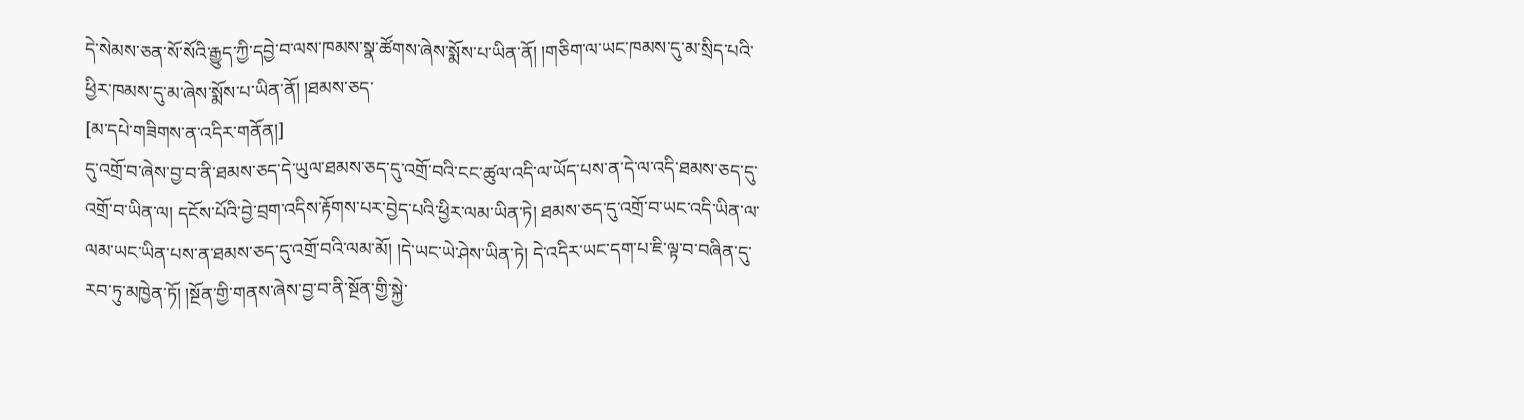དེ་སེམས་ཅན་སོ་སོའི་རྒྱུད་ཀྱི་དབྱེ་བ་ལས་ཁམས་སྣ་ཚོགས་ཞེས་སྨོས་པ་ཡིན་ནོ། །གཅིག་ལ་ཡང་ཁམས་དུ་མ་སྲིད་པའི་ཕྱིར་ཁམས་དུ་མ་ཞེས་སྨོས་པ་ཡིན་ནོ། །ཐམས་ཅད་
[མ་དཔེ་གཟིགས་ན་འདིར་གནོན།]
དུ་འགྲོ་བ་ཞེས་བྱ་བ་ནི་ཐམས་ཅད་དེ་ཡུལ་ཐམས་ཅད་དུ་འགྲོ་བའི་ངང་ཚུལ་འདི་ལ་ཡོད་པས་ན་དེ་ལ་འདི་ཐམས་ཅད་དུ་འགྲོ་བ་ཡིན་ལ། དངོས་པོའི་བྱེ་བྲག་འདིས་རྟོགས་པར་བྱེད་པའི་ཕྱིར་ལམ་ཡིན་ཏེ། ཐམས་ཅད་དུ་འགྲོ་བ་ཡང་འདི་ཡིན་ལ་ལམ་ཡང་ཡིན་པས་ན་ཐམས་ཅད་དུ་འགྲོ་བའི་ལམ་མོ། །དེ་ཡང་ཡེ་ཤེས་ཡིན་ཏེ། དེ་འདིར་ཡང་དག་པ་ཇི་ལྟ་བ་བཞིན་དུ་རབ་ཏུ་མཁྱེན་ཏོ། །སྔོན་གྱི་གནས་ཞེས་བྱ་བ་ནི་སྔོན་གྱི་སྐྱེ་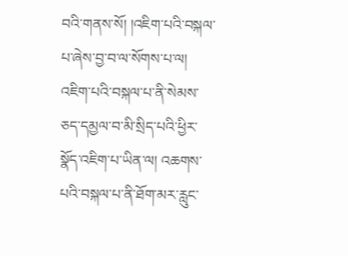བའི་གནས་སོ། །འཇིག་པའི་བསྐལ་པ་ཞེས་བྱ་བ་ལ་སོགས་པ་ལ། འཇིག་པའི་བསྐལ་པ་ནི་སེམས་ཅད་དམྱལ་བ་མི་སྲིད་པའི་ཕྱིར་སྣོད་འཇིག་པ་ཡིན་ལ། འཆགས་པའི་བསྐལ་པ་ནི་ཐོག་མར་རླུང་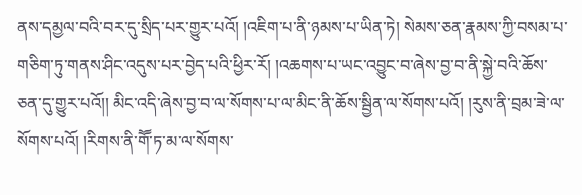ནས་དམྱལ་བའི་བར་དུ་སྲིད་པར་གྱུར་པའོ། །འཇིག་པ་ནི་ཉམས་པ་ཡིན་ཏེ། སེམས་ཅན་རྣམས་ཀྱི་བསམ་པ་གཅིག་ཏུ་གནས་ཤིང་འདུས་པར་བྱེད་པའི་ཕྱིར་རོ། །འཆགས་པ་ཡང་འབྱུང་བ་ཞེས་བྱ་བ་ནི་སྐྱེ་བའི་ཆོས་ཅན་དུ་གྱུར་པའོ།། མིང་འདི་ཞེས་བྱ་བ་ལ་སོགས་པ་ལ་མིང་ནི་ཆོས་སྦྱིན་ལ་སོགས་པའོ། །རུས་ནི་བྲམ་ཟེ་ལ་སོགས་པའོ། །རིགས་ནི་གཽ་ཏ་མ་ལ་སོགས་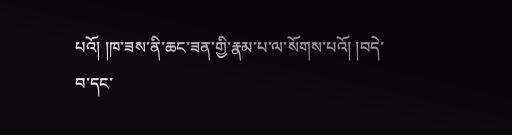པའོ། །ཁ་ཟས་ནི་ཆང་ཟན་གྱི་རྣམ་པ་ལ་སོགས་པའོ། །བདེ་བ་དང་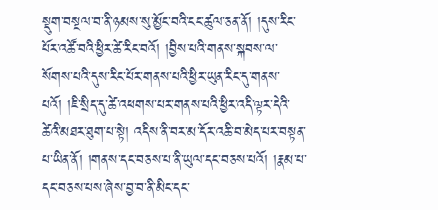སྡུག་བསྔལ་བ་ནི་ཉམས་སུ་མྱོང་བའི་ངང་ཚུལ་ཅན་ནོ། །དུས་རིང་པོར་འཚོ་བའི་ཕྱིར་ཚེ་རིང་བའོ། །བྱིས་པའི་གནས་སྐབས་ལ་སོགས་པའི་དུས་རིང་པོར་གནས་པའི་ཕྱིར་ཡུན་རིང་དུ་གནས་པའོ། །ཇི་སྲིད་དུ་ཚེ་འཕགས་པར་གནས་པའི་ཕྱིར་འདི་ལྟར་དེའི་ཚེའི་མཐར་ཐུག་པ་སྟེ། འདིས་ནི་བར་མ་དོར་འཆི་བ་མེད་པར་བསྟན་པ་ཡིན་ནོ། །གནས་དང་བཅས་པ་ནི་ཡུལ་དང་བཅས་པའོ། །རྣམ་པ་དང་བཅས་པས་ཞེས་བྱ་བ་ནི་མིང་དང་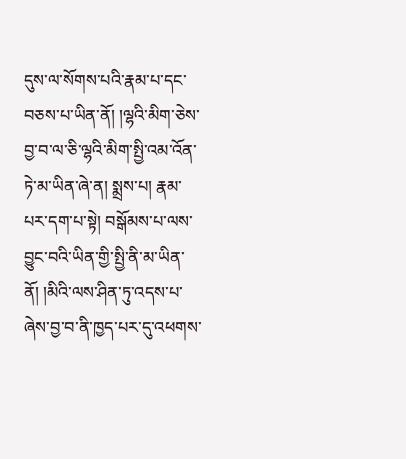དུས་ལ་སོགས་པའི་རྣམ་པ་དང་བཅས་པ་ཡིན་ནོ། །ལྷའི་མིག་ཅེས་བྱ་བ་ལ་ཅི་ལྷའི་མིག་སྤྱི་འམ་འོན་ཏེ་མ་ཡིན་ཞེ་ན། སྨྲས་པ། རྣམ་པར་དག་པ་སྟེ། བསྒོམས་པ་ལས་བྱུང་བའི་ཡིན་གྱི་སྤྱི་ནི་མ་ཡིན་ནོ། །མིའི་ལས་ཤིན་ཏུ་འདས་པ་ཞེས་བྱ་བ་ནི་ཁྱད་པར་དུ་འཕགས་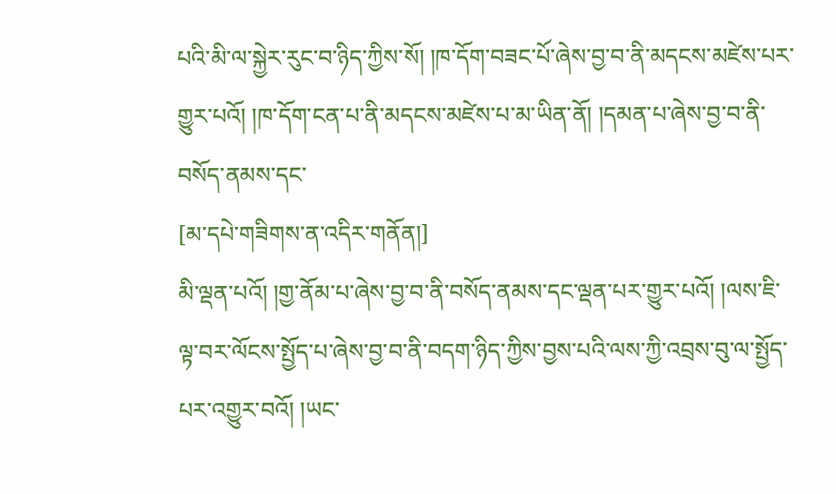པའི་མི་ལ་སྐྱེར་རུང་བ་ཉིད་ཀྱིས་སོ། །ཁ་དོག་བཟང་པོ་ཞེས་བྱ་བ་ནི་མདངས་མཛེས་པར་གྱུར་པའོ། །ཁ་དོག་ངན་པ་ནི་མདངས་མཛེས་པ་མ་ཡིན་ནོ། །དམན་པ་ཞེས་བྱ་བ་ནི་བསོད་ནམས་དང་
[མ་དཔེ་གཟིགས་ན་འདིར་གནོན།]
མི་ལྡན་པའོ། །གྱ་ནོམ་པ་ཞེས་བྱ་བ་ནི་བསོད་ནམས་དང་ལྡན་པར་གྱུར་པའོ། །ལས་ཇི་ལྟ་བར་ལོངས་སྤྱོད་པ་ཞེས་བྱ་བ་ནི་བདག་ཉིད་ཀྱིས་བྱས་པའི་ལས་ཀྱི་འབྲས་བུ་ལ་སྤྱོད་པར་འགྱུར་བའོ། །ཡང་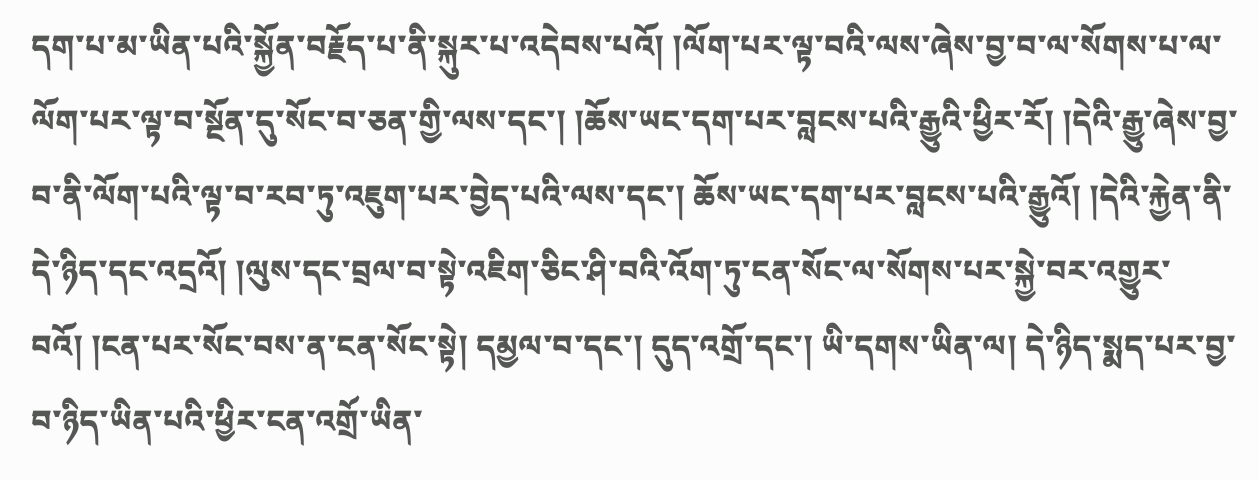དག་པ་མ་ཡིན་པའི་སྐྱོན་བརྗོད་པ་ནི་སྐུར་པ་འདེབས་པའོ། །ལོག་པར་ལྟ་བའི་ལས་ཞེས་བྱ་བ་ལ་སོགས་པ་ལ་ལོག་པར་ལྟ་བ་སྔོན་དུ་སོང་བ་ཅན་གྱི་ལས་དང་། །ཆོས་ཡང་དག་པར་བླངས་པའི་རྒྱུའི་ཕྱིར་རོ། །དེའི་རྒྱུ་ཞེས་བྱ་བ་ནི་ལོག་པའི་ལྟ་བ་རབ་ཏུ་འཇུག་པར་བྱེད་པའི་ལས་དང་། ཆོས་ཡང་དག་པར་བླངས་པའི་རྒྱུའོ། །དེའི་རྐྱེན་ནི་དེ་ཉིད་དང་འདྲའོ། །ལུས་དང་བྲལ་བ་སྟེ་འཇིག་ཅིང་ཤི་བའི་འོག་ཏུ་ངན་སོང་ལ་སོགས་པར་སྐྱེ་བར་འགྱུར་བའོ། །ངན་པར་སོང་བས་ན་ངན་སོང་སྟེ། དམྱལ་བ་དང་། དུད་འགྲོ་དང་། ཡི་དགས་ཡིན་ལ། དེ་ཉིད་སྨད་པར་བྱ་བ་ཉིད་ཡིན་པའི་ཕྱིར་ངན་འགྲོ་ཡིན་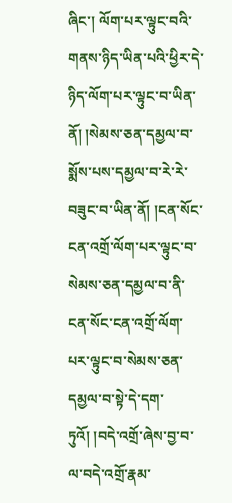ཞིང་། ལོག་པར་ལྟུང་བའི་གནས་ཉིད་ཡིན་པའི་ཕྱིར་དེ་ཉིད་ལོག་པར་ལྟུང་བ་ཡིན་ནོ། །སེམས་ཅན་དམྱལ་བ་སྨོས་པས་དམྱལ་བ་རེ་རེ་བཟུང་བ་ཡིན་ནོ། །ངན་སོང་ངན་འགྲོ་ལོག་པར་ལྟུང་བ་སེམས་ཅན་དམྱལ་བ་ནི་ངན་སོང་ངན་འགྲོ་ལོག་པར་ལྟུང་བ་སེམས་ཅན་དམྱལ་བ་སྟེ་དེ་དག་ཏུའོ། །བདེ་འགྲོ་ཞེས་བྱ་བ་ལ་བདེ་འགྲོ་རྣམ་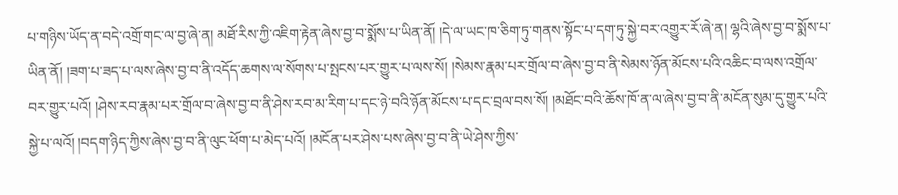པ་གཉིས་ཡོད་ན་བདེ་འགྲོ་གང་ལ་བྱ་ཞེ་ན། མཐོ་རིས་ཀྱི་འཇིག་རྟེན་ཞེས་བྱ་བ་སྨོས་པ་ཡིན་ནོ། །དེ་ལ་ཡང་ཁ་ཅིག་ཏུ་གནས་སྟོང་པ་དག་ཏུ་སྐྱེ་བར་འགྱུར་རོ་ཞེ་ན། ལྷའི་ཞེས་བྱ་བ་སྨོས་པ་ཡིན་ནོ། །ཟག་པ་ཟད་པ་ལས་ཞེས་བྱ་བ་ནི་འདོད་ཆགས་ལ་སོགས་པ་སྤངས་པར་གྱུར་པ་ལས་སོ། །སེམས་རྣམ་པར་གྲོལ་བ་ཞེས་བྱ་བ་ནི་སེམས་ཉོན་མོངས་པའི་འཆིང་བ་ལས་འགྲོལ་བར་གྱུར་པའོ། །ཤེས་རབ་རྣམ་པར་གྲོལ་བ་ཞེས་བྱ་བ་ནི་ཤེས་རབ་མ་རིག་པ་དང་ཉེ་བའི་ཉོན་མོངས་པ་དང་བྲལ་བས་སོ། །མཐོང་བའི་ཆོས་ཁོ་ན་ལ་ཞེས་བྱ་བ་ནི་མངོན་སུམ་དུ་གྱུར་པའི་སྐྱེ་པ་ལའོ། །བདག་ཉིད་ཀྱིས་ཞེས་བྱ་བ་ནི་ལུང་ཕོག་པ་མེད་པའོ། །མངོན་པར་ཤེས་པས་ཞེས་བྱ་བ་ནི་ཡེ་ཤེས་ཀྱིས་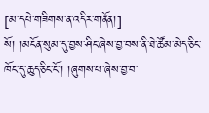[མ་དཔེ་གཟིགས་ན་འདིར་གནོན།]
སོ། །མངོན་སུམ་དུ་བྱས་ཤིང་ཞེས་བྱ་བས་ནི་ཐེ་ཚོམ་མེད་ཅིང་ཁོང་དུ་ཆུད་ཅིང་ངོ་། །ཞུགས་པ་ཞེས་བྱ་བ་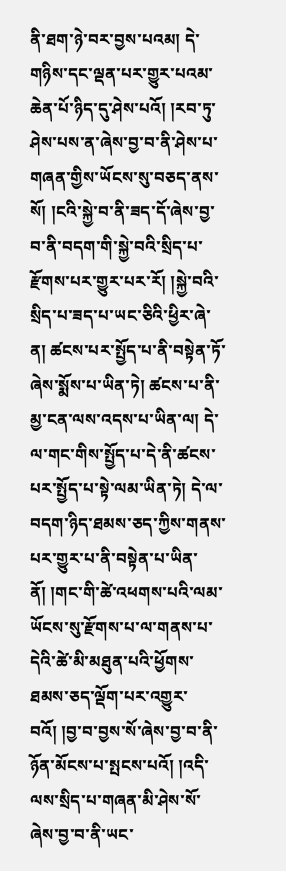ནི་ཐག་ཉེ་བར་བྱས་པའམ། དེ་གཉིས་དང་ལྡན་པར་གྱུར་པའམ་ཆེན་པོ་ཉིད་དུ་ཤེས་པའོ། །རབ་ཏུ་ཤེས་པས་ན་ཞེས་བྱ་བ་ནི་ཤེས་པ་གཞན་གྱིས་ཡོངས་སུ་བཅད་ནས་སོ། །ངའི་སྐྱེ་བ་ནི་ཟད་དོ་ཞེས་བྱ་བ་ནི་བདག་གི་སྐྱེ་བའི་སྲིད་པ་རྫོགས་པར་གྱུར་པར་རོ། །སྐྱེ་བའི་སྲིད་པ་ཟད་པ་ཡང་ཅིའི་ཕྱིར་ཞེ་ན། ཚངས་པར་སྤྱོད་པ་ནི་བསྟེན་ཏོ་ཞེས་སྨོས་པ་ཡིན་ཏེ། ཚངས་པ་ནི་མྱ་ངན་ལས་འདས་པ་ཡིན་ལ། དེ་ལ་གང་གིས་སྤྱོད་པ་དེ་ནི་ཚངས་པར་སྤྱོད་པ་སྟེ་ལམ་ཡིན་ཏེ། དེ་ལ་བདག་ཉིད་ཐམས་ཅད་ཀྱིས་གནས་པར་གྱུར་པ་ནི་བསྟེན་པ་ཡིན་ནོ། །གང་གི་ཚེ་འཕགས་པའི་ལམ་ཡོངས་སུ་རྫོགས་པ་ལ་གནས་པ་དེའི་ཚེ་མི་མཐུན་པའི་ཕྱོགས་ཐམས་ཅད་ལྡོག་པར་འགྱུར་བའོ། །བྱ་བ་བྱས་སོ་ཞེས་བྱ་བ་ནི་ཉོན་མོངས་པ་སྤངས་པའོ། །འདི་ལས་སྲིད་པ་གཞན་མི་ཤེས་སོ་ཞེས་བྱ་བ་ནི་ཡང་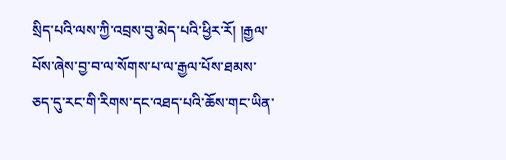སྲིད་པའི་ལས་ཀྱི་འབྲས་བུ་མེད་པའི་ཕྱིར་རོ། །རྒྱལ་པོས་ཞེས་བྱ་བ་ལ་སོགས་པ་ལ་རྒྱལ་པོས་ཐམས་ཅད་དུ་རང་གི་རིགས་དང་འཐད་པའི་ཆོས་གང་ཡིན་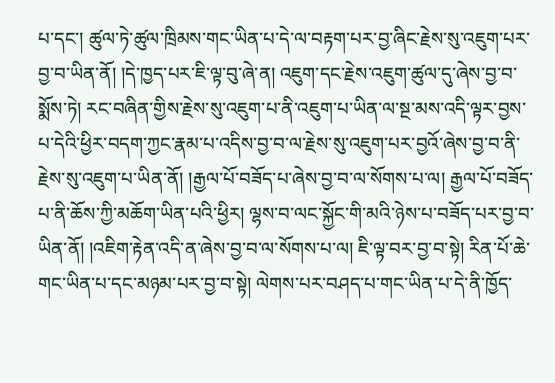པ་དང་། ཚུལ་ཏེ་ཚུལ་ཁྲིམས་གང་ཡིན་པ་དེ་ལ་བརྟག་པར་བྱ་ཞིང་རྗེས་སུ་འཇུག་པར་བྱ་བ་ཡིན་ནོ། །དེ་ཁྱད་པར་ཇི་ལྟ་བུ་ཞེ་ན། འཇུག་དང་རྗེས་འཇུག་ཚུལ་དུ་ཞེས་བྱ་བ་སྨོས་ཏེ། རང་བཞིན་གྱིས་རྗེས་སུ་འཇུག་པ་ནི་འཇུག་པ་ཡིན་ལ་སྔ་མས་འདི་ལྟར་བྱས་པ་དེའི་ཕྱིར་བདག་ཀྱང་རྣམ་པ་འདིས་བྱ་བ་ལ་རྗེས་སུ་འཇུག་པར་བྱའོ་ཞེས་བྱ་བ་ནི་རྗེས་སུ་འཇུག་པ་ཡིན་ནོ། །རྒྱལ་པོ་བཟོད་པ་ཞེས་བྱ་བ་ལ་སོགས་པ་ལ། རྒྱལ་པོ་བཟོད་པ་ནི་ཆོས་ཀྱི་མཆོག་ཡིན་པའི་ཕྱིར། ལྷས་བ་ལང་སྐྱོང་གི་མའི་ཉེས་པ་བཟོད་པར་བྱ་བ་ཡིན་ནོ། །འཇིག་རྟེན་འདི་ན་ཞེས་བྱ་བ་ལ་སོགས་པ་ལ། ཇི་ལྟ་བར་བྱ་བ་སྟེ། རིན་པོ་ཆེ་གང་ཡིན་པ་དང་མཉམ་པར་བྱ་བ་སྟེ། ལེགས་པར་བཤད་པ་གང་ཡིན་པ་དེ་ནི་ཁྱོད་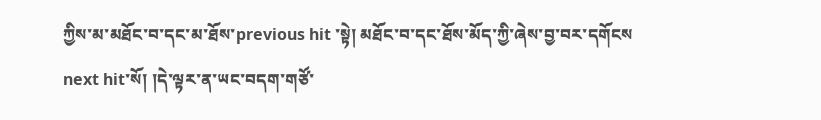ཀྱིས་མ་མཐོང་བ་དང་མ་ཐོས་previous hit ་སྟེ། མཐོང་བ་དང་ཐོས་མོད་ཀྱི་ཞེས་བྱ་བར་དགོངས next hit་སོ། །དེ་ལྟར་ན་ཡང་བདག་གཙོ་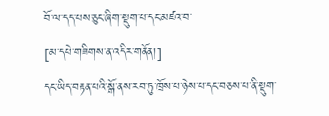བོ་ལ་དད་པས་ཅུང་ཞིག་སྡུག་པ་དང་མཛའ་བ་
[མ་དཔེ་གཟིགས་ན་འདིར་གནོན།]
དང་ཡིད་བརྟན་པའི་སྒོ་ནས་རབ་ཏུ་ཁྲོས་པ་ཉེས་པ་དང་བཅས་པ་ནི་སྡུག་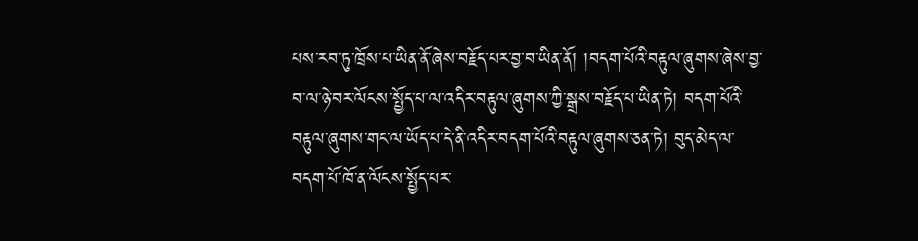པས་རབ་ཏུ་ཁྲོས་པ་ཡིན་ནོ་ཞེས་བརྗོད་པར་བྱ་བ་ཡིན་ནོ། །བདག་པོའི་བརྟུལ་ཞུགས་ཞེས་བྱ་བ་ལ་ཉེ་བར་ལོངས་སྤྱོད་པ་ལ་འདིར་བརྟུལ་ཞུགས་ཀྱི་སྒྲས་བརྗོད་པ་ཡིན་ཏེ། བདག་པོའི་བརྟུལ་ཞུགས་གང་ལ་ཡོད་པ་དེ་ནི་འདིར་བདག་པོའི་བརྟུལ་ཞུགས་ཅན་ཏེ། བུད་མེད་ལ་བདག་པོ་ཁོ་ན་ལོངས་སྤྱོད་པར་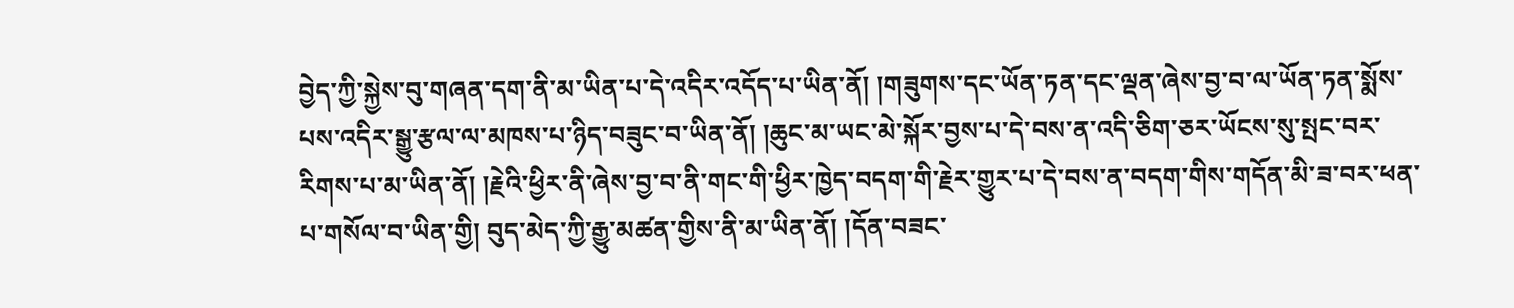བྱེད་ཀྱི་སྐྱེས་བུ་གཞན་དག་ནི་མ་ཡིན་པ་དེ་འདིར་འདོད་པ་ཡིན་ནོ། །གཟུགས་དང་ཡོན་ཏན་དང་ལྡན་ཞེས་བྱ་བ་ལ་ཡོན་ཏན་སྨོས་པས་འདིར་སྒྱུ་རྩལ་ལ་མཁས་པ་ཉིད་བཟུང་བ་ཡིན་ནོ། །ཆུང་མ་ཡང་མེ་སྐོར་བྱས་པ་དེ་བས་ན་འདི་ཅིག་ཅར་ཡོངས་སུ་སྤང་བར་རིགས་པ་མ་ཡིན་ནོ། །རྗེའི་ཕྱིར་ནི་ཞེས་བྱ་བ་ནི་གང་གི་ཕྱིར་ཁྱེད་བདག་གི་རྗེར་གྱུར་པ་དེ་བས་ན་བདག་གིས་གདོན་མི་ཟ་བར་ཕན་པ་གསོལ་བ་ཡིན་གྱི། བུད་མེད་ཀྱི་རྒྱུ་མཚན་གྱིས་ནི་མ་ཡིན་ནོ། །དོན་བཟང་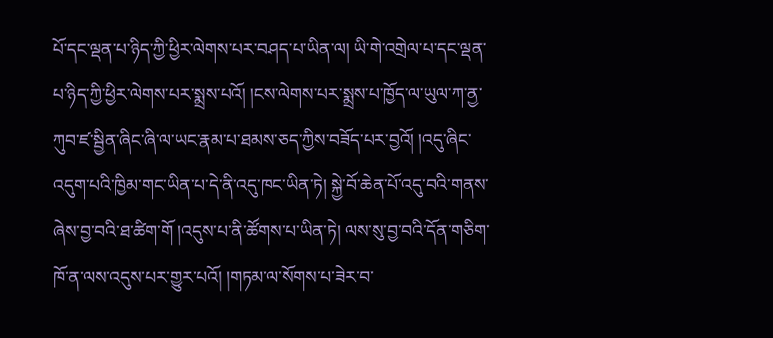པོ་དང་ལྡན་པ་ཉིད་ཀྱི་ཕྱིར་ལེགས་པར་བཤད་པ་ཡིན་ལ། ཡི་གེ་འགྲེལ་པ་དང་ལྡན་པ་ཉིད་ཀྱི་ཕྱིར་ལེགས་པར་སྨྲས་པའོ། །ངས་ལེགས་པར་སྨྲས་པ་ཁྱོད་ལ་ཡུལ་ཀ་ནྱ་ཀུབ་ཛ་སྦྱིན་ཞིང་ཞི་ལ་ཡང་རྣམ་པ་ཐམས་ཅད་ཀྱིས་བཟོད་པར་བྱའོ། །འདུ་ཞིང་འདུག་པའི་ཁྱིམ་གང་ཡིན་པ་དེ་ནི་འདུ་ཁང་ཡིན་ཏེ། སྐྱེ་བོ་ཆེན་པོ་འདུ་བའི་གནས་ཞེས་བྱ་བའི་ཐ་ཚིག་གོ །འདུས་པ་ནི་ཚོགས་པ་ཡིན་ཏེ། ལས་སུ་བྱ་བའི་དོན་གཅིག་ཁོ་ན་ལས་འདུས་པར་གྱུར་པའོ། །གཏམ་ལ་སོགས་པ་ཟེར་བ་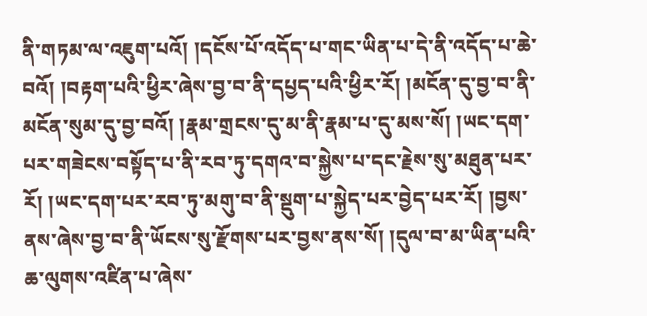ནི་གཏམ་ལ་འཇུག་པའོ། །དངོས་པོ་འདོད་པ་གང་ཡིན་པ་དེ་ནི་འདོད་པ་ཆེ་བའོ། །བརྟག་པའི་ཕྱིར་ཞེས་བྱ་བ་ནི་དཔྱད་པའི་ཕྱིར་རོ། །མངོན་དུ་བྱ་བ་ནི་མངོན་སུམ་དུ་བྱ་བའོ། །རྣམ་གྲངས་དུ་མ་ནི་རྣམ་པ་དུ་མས་སོ། །ཡང་དག་པར་གཟེངས་བསྟོད་པ་ནི་རབ་ཏུ་དགའ་བ་སྐྱེས་པ་དང་རྗེས་སུ་མཐུན་པར་རོ། །ཡང་དག་པར་རབ་ཏུ་མགུ་བ་ནི་སྡུག་པ་སྐྱེད་པར་བྱེད་པར་རོ། །བྱས་ནས་ཞེས་བྱ་བ་ནི་ཡོངས་སུ་རྫོགས་པར་བྱས་ནས་སོ། །དུལ་བ་མ་ཡིན་པའི་ཆ་ལུགས་འཛིན་པ་ཞེས་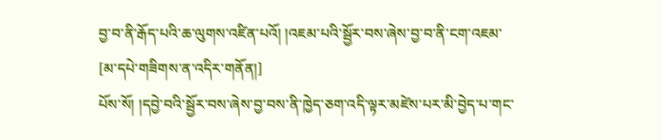བྱ་བ་ནི་རྒོད་པའི་ཆ་ལུགས་འཛིན་པའོ། །འཇམ་པའི་སྦྱོར་བས་ཞེས་བྱ་བ་ནི་ངག་འཇམ་
[མ་དཔེ་གཟིགས་ན་འདིར་གནོན།]
པོས་སོ། །དབྱེ་བའི་སྦྱོར་བས་ཞེས་བྱ་བས་ནི་ཁྱེད་ཅག་འདི་ལྟར་མཛེས་པར་མི་བྱེད་པ་གང་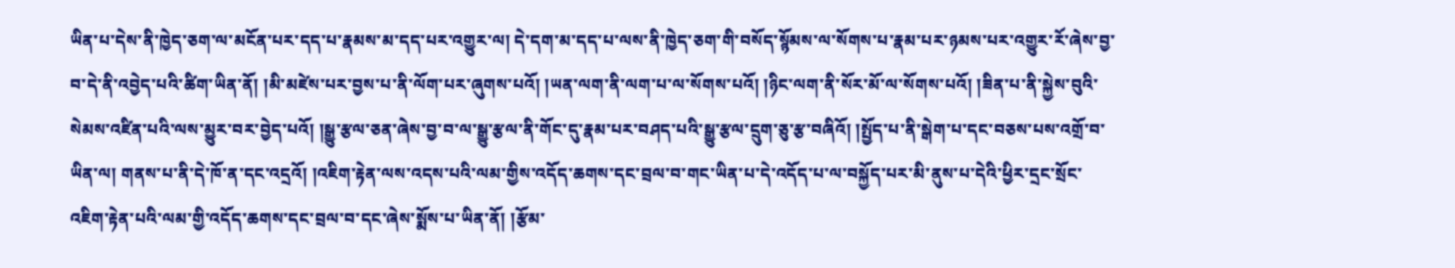ཡིན་པ་དེས་ནི་ཁྱེད་ཅག་ལ་མངོན་པར་དད་པ་རྣམས་མ་དད་པར་འགྱུར་ལ། དེ་དག་མ་དད་པ་ལས་ནི་ཁྱེད་ཅག་གི་བསོད་སྙོམས་ལ་སོགས་པ་རྣམ་པར་ཉམས་པར་འགྱུར་རོ་ཞེས་བྱ་བ་དེ་ནི་འབྱེད་པའི་ཚིག་ཡིན་ནོ། །མི་མཛེས་པར་བྱས་པ་ནི་ལོག་པར་ཞུགས་པའོ། །ཡན་ལག་ནི་ལག་པ་ལ་སོགས་པའོ། །ཉིང་ལག་ནི་སོར་མོ་ལ་སོགས་པའོ། །ཟིན་པ་ནི་སྐྱེས་བུའི་སེམས་འཛིན་པའི་ལས་མྱུར་བར་བྱེད་པའོ། །སྒྱུ་རྩལ་ཅན་ཞེས་བྱ་བ་ལ་སྒྱུ་རྩལ་ནི་གོང་དུ་རྣམ་པར་བཤད་པའི་སྒྱུ་རྩལ་དྲུག་ཅུ་རྩ་བཞིའོ། །སྤྱོད་པ་ནི་སྒེག་པ་དང་བཅས་པས་འགྲོ་བ་ཡིན་ལ། གནས་པ་ནི་དེ་ཁོ་ན་དང་འདྲའོ། །འཇིག་རྟེན་ལས་འདས་པའི་ལམ་གྱིས་འདོད་ཆགས་དང་བྲལ་བ་གང་ཡིན་པ་དེ་འདོད་པ་ལ་བསྐྱོད་པར་མི་ནུས་པ་དེའི་ཕྱིར་དྲང་སྲོང་འཇིག་རྟེན་པའི་ལམ་གྱི་འདོད་ཆགས་དང་བྲལ་བ་དང་ཞེས་སྨོས་པ་ཡིན་ནོ། །རྩོམ་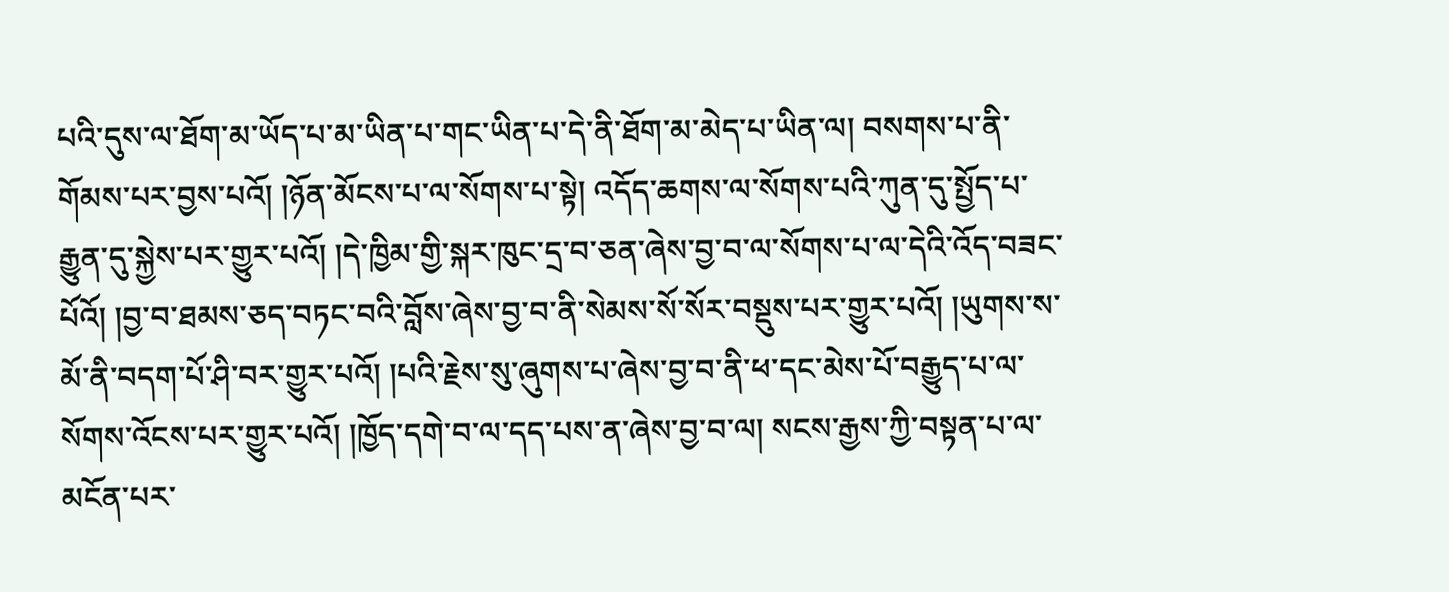པའི་དུས་ལ་ཐོག་མ་ཡོད་པ་མ་ཡིན་པ་གང་ཡིན་པ་དེ་ནི་ཐོག་མ་མེད་པ་ཡིན་ལ། བསགས་པ་ནི་གོམས་པར་བྱས་པའོ། །ཉོན་མོངས་པ་ལ་སོགས་པ་སྟེ། འདོད་ཆགས་ལ་སོགས་པའི་ཀུན་དུ་སྤྱོད་པ་རྒྱུན་དུ་སྐྱེས་པར་གྱུར་པའོ། །དེ་ཁྱིམ་གྱི་སྐར་ཁུང་དྲ་བ་ཅན་ཞེས་བྱ་བ་ལ་སོགས་པ་ལ་དེའི་འོད་བཟང་པོའོ། །བྱ་བ་ཐམས་ཅད་བཏང་བའི་བློས་ཞེས་བྱ་བ་ནི་སེམས་སོ་སོར་བསྡུས་པར་གྱུར་པའོ། །ཡུགས་ས་མོ་ནི་བདག་པོ་ཤི་བར་གྱུར་པའོ། །པའི་རྗེས་སུ་ཞུགས་པ་ཞེས་བྱ་བ་ནི་ཕ་དང་མེས་པོ་བརྒྱུད་པ་ལ་སོགས་འོངས་པར་གྱུར་པའོ། །ཁྱོད་དགེ་བ་ལ་དད་པས་ན་ཞེས་བྱ་བ་ལ། སངས་རྒྱས་ཀྱི་བསྟན་པ་ལ་མངོན་པར་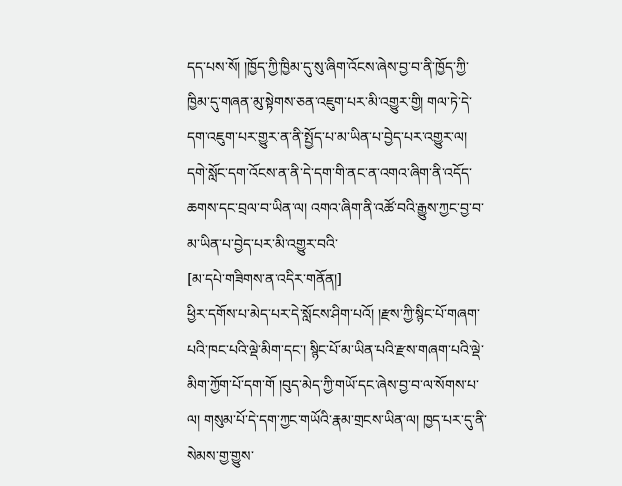དད་པས་སོ། །ཁྱོད་ཀྱི་ཁྱིམ་དུ་སུ་ཞིག་འོངས་ཞེས་བྱ་བ་ནི་ཁྱོད་ཀྱི་ཁྱིམ་དུ་གཞན་མུ་སྟེགས་ཅན་འཇུག་པར་མི་འགྱུར་གྱི། གལ་ཏེ་དེ་དག་འཇུག་པར་གྱུར་ན་ནི་སྤྱོད་པ་མ་ཡིན་པ་བྱེད་པར་འགྱུར་ལ། དགེ་སློང་དག་འོངས་ན་ནི་དེ་དག་གི་ནང་ན་འགའ་ཞིག་ནི་འདོད་ཆགས་དང་བྲལ་བ་ཡིན་ལ། འགའ་ཞིག་ནི་འཚོ་བའི་རྒྱུས་ཀྱང་བྱ་བ་མ་ཡིན་པ་བྱེད་པར་མི་འགྱུར་བའི་
[མ་དཔེ་གཟིགས་ན་འདིར་གནོན།]
ཕྱིར་དགོས་པ་མེད་པར་དེ་སློངས་ཤིག་པའོ། །རྫས་ཀྱི་སྙིང་པོ་གཞག་པའི་ཁང་པའི་ལྡེ་མིག་དང་། སྙིང་པོ་མ་ཡིན་པའི་རྫས་གཞག་པའི་ལྡེ་མིག་ཀྱོག་པོ་དག་གོ །བུད་མེད་ཀྱི་གཡོ་དང་ཞེས་བྱ་བ་ལ་སོགས་པ་ལ། གསུམ་པོ་དེ་དག་ཀྱང་གཡོའི་རྣམ་གྲངས་ཡིན་ལ། ཁྱད་པར་དུ་ནི་སེམས་གྱ་གྱུས་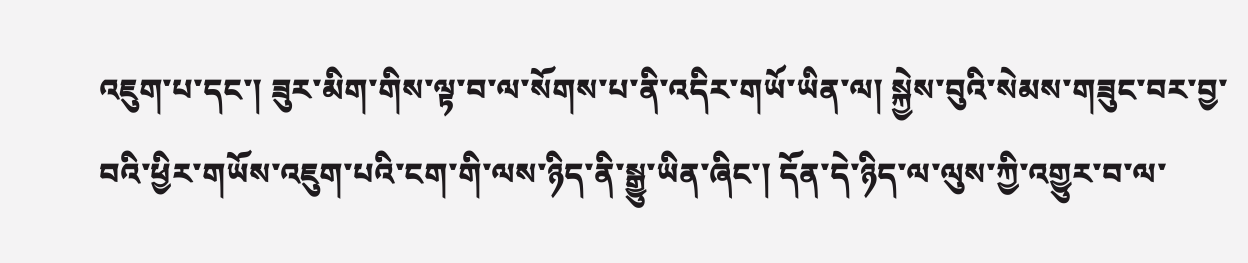འཇུག་པ་དང་། ཟུར་མིག་གིས་ལྟ་བ་ལ་སོགས་པ་ནི་འདིར་གཡོ་ཡིན་ལ། སྐྱེས་བུའི་སེམས་གཟུང་བར་བྱ་བའི་ཕྱིར་གཡོས་འཇུག་པའི་ངག་གི་ལས་ཉིད་ནི་སྒྱུ་ཡིན་ཞིང་། དོན་དེ་ཉིད་ལ་ལུས་ཀྱི་འགྱུར་བ་ལ་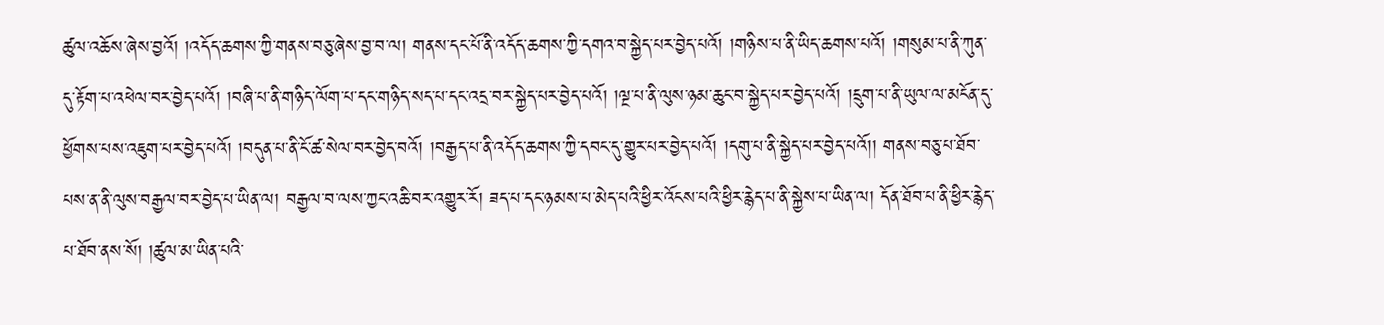ཚུལ་འཆོས་ཞེས་བྱའོ། །འདོད་ཆགས་ཀྱི་གནས་བཅུ་ཞེས་བྱ་བ་ལ། གནས་དང་པོ་ནི་འདོད་ཆགས་ཀྱི་དགའ་བ་སྐྱེད་པར་བྱེད་པའོ། །གཉིས་པ་ནི་ཡིད་ཆགས་པའོ། །གསུམ་པ་ནི་ཀུན་དུ་རྟོག་པ་འཕེལ་བར་བྱེད་པའོ། །བཞི་པ་ནི་གཉིད་ལོག་པ་དང་གཉིད་སད་པ་དང་འདྲ་བར་སྐྱེད་པར་བྱེད་པའོ། །ལྔ་པ་ནི་ལུས་ཉམ་ཆུང་བ་སྐྱེད་པར་བྱེད་པའོ། །དྲུག་པ་ནི་ཡུལ་ལ་མངོན་དུ་ཕྱོགས་པས་འཇུག་པར་བྱེད་པའོ། །བདུན་པ་ནི་ངོ་ཚ་སེལ་བར་བྱེད་བའོ། །བརྒྱད་པ་ནི་འདོད་ཆགས་ཀྱི་དབང་དུ་གྱུར་པར་བྱེད་པའོ། །དགུ་པ་ནི་སྐྱེད་པར་བྱེད་པའོ།། གནས་བཅུ་པ་ཐོབ་པས་ན་ནི་ལུས་བརྒྱལ་བར་བྱེད་པ་ཡིན་ལ། བརྒྱལ་བ་ལས་ཀྱང་འཆི་བར་འགྱུར་རོ། ཟད་པ་དང་ཉམས་པ་མེད་པའི་ཕྱིར་འོངས་པའི་ཕྱིར་རྙེད་པ་ནི་སྐྱེས་པ་ཡིན་ལ། དོན་ཐོབ་པ་ནི་ཕྱིར་རྙེད་པ་ཐོབ་ནས་སོ། །ཚུལ་མ་ཡིན་པའི་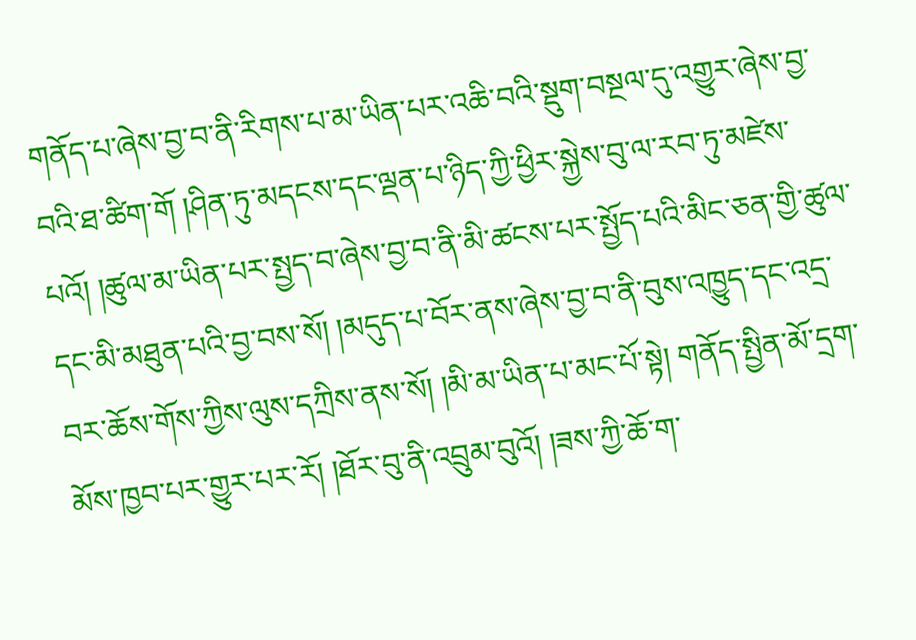གནོད་པ་ཞེས་བྱ་བ་ནི་རིགས་པ་མ་ཡིན་པར་འཆི་བའི་སྡུག་བསྔལ་དུ་འགྱུར་ཞེས་བྱ་བའི་ཐ་ཚིག་གོ །ཤིན་ཏུ་མདངས་དང་ལྡན་པ་ཉིད་ཀྱི་ཕྱིར་སྐྱེས་བུ་ལ་རབ་ཏུ་མཛེས་པའོ། །ཚུལ་མ་ཡིན་པར་སྤྱད་བ་ཞེས་བྱ་བ་ནི་མི་ཚངས་པར་སྤྱོད་པའི་མིང་ཅན་གྱི་ཚུལ་དང་མི་མཐུན་པའི་བྱ་བས་སོ། །མདུད་པ་བོར་ནས་ཞེས་བྱ་བ་ནི་བུས་འཁྱུད་དང་འདྲ་བར་ཆོས་གོས་ཀྱིས་ལུས་དཀྲིས་ནས་སོ། །མི་མ་ཡིན་པ་མང་པོ་སྟེ། གནོད་སྤྱིན་མོ་དྲག་མོས་ཁྱབ་པར་གྱུར་པར་རོ། །ཐོར་བུ་ནི་འབྲུམ་བུའོ། །ཟས་ཀྱི་ཆོ་ག་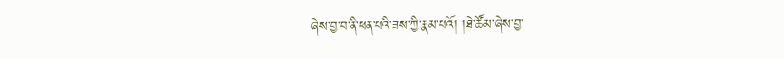ཞེས་བྱ་བ་ནི་ཕན་པའི་ཟས་ཀྱི་རྣམ་པའོ། །ཐེ་ཚོམ་ཞེས་བྱ་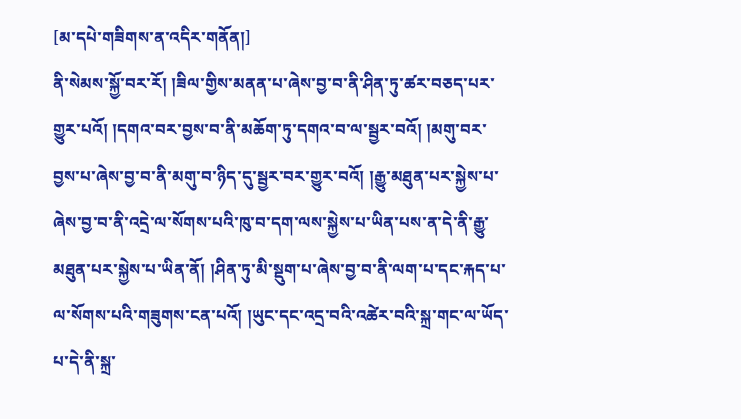[མ་དཔེ་གཟིགས་ན་འདིར་གནོན།]
ནི་སེམས་སྐྱོ་བར་རོ། །ཟིལ་གྱིས་མནན་པ་ཞེས་བྱ་བ་ནི་ཤིན་ཏུ་ཚར་བཅད་པར་གྱུར་པའོ། །དགའ་བར་བྱས་བ་ནི་མཆོག་ཏུ་དགའ་བ་ལ་སྦྱར་བའོ། །མགུ་བར་བྱས་པ་ཞེས་བྱ་བ་ནི་མགུ་བ་ཉིད་དུ་སྦྱར་བར་གྱུར་བའོ། །རྒྱུ་མཐུན་པར་སྐྱེས་པ་ཞེས་བྱ་བ་ནི་འདྲེ་ལ་སོགས་པའི་ཁུ་བ་དག་ལས་སྐྱེས་པ་ཡིན་པས་ན་དེ་ནི་རྒྱུ་མཐུན་པར་སྐྱེས་པ་ཡིན་ནོ། །ཤིན་ཏུ་མི་སྡུག་པ་ཞེས་བྱ་བ་ནི་ལག་པ་དང་རྐད་པ་ལ་སོགས་པའི་གཟུགས་ངན་པའོ། །ཡུང་དང་འདྲ་བའི་འཚེར་བའི་སྐྲ་གང་ལ་ཡོད་པ་དེ་ནི་སྐྲ་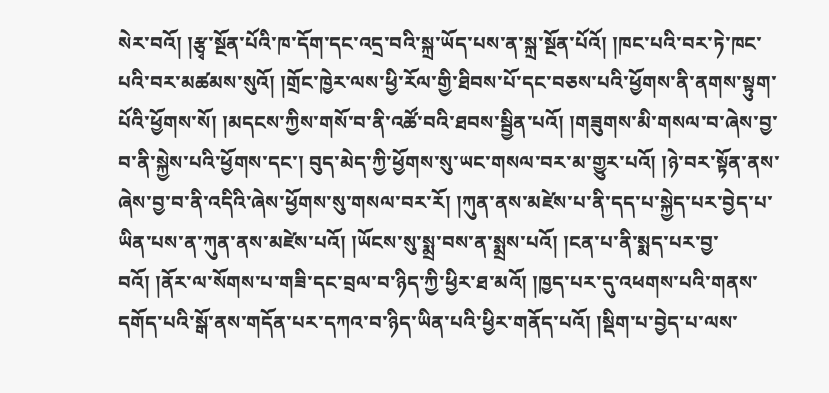སེར་བའོ། །རྩྭ་སྔོན་པོའི་ཁ་དོག་དང་འདྲ་བའི་སྐྲ་ཡོད་པས་ན་སྐྲ་སྔོན་པོའོ། །ཁང་པའི་བར་ཏེ་ཁང་པའི་བར་མཚམས་སུའོ། །གྲོང་ཁྱེར་ལས་ཕྱི་རོལ་གྱི་ཐིབས་པོ་དང་བཅས་པའི་ཕྱོགས་ནི་ནགས་སྟུག་པོའི་ཕྱོགས་སོ། །མདངས་ཀྱིས་གསོ་བ་ནི་འཚོ་བའི་ཐབས་སྦྱིན་པའོ། །གཟུགས་མི་གསལ་བ་ཞེས་བྱ་བ་ནི་སྐྱེས་པའི་ཕྱོགས་དང་། བུད་མེད་ཀྱི་ཕྱོགས་སུ་ཡང་གསལ་བར་མ་གྱུར་པའོ། །ཉེ་བར་སྟོན་ནས་ཞེས་བྱ་བ་ནི་འདིའི་ཞེས་ཕྱོགས་སུ་གསལ་བར་རོ། །ཀུན་ནས་མཛེས་པ་ནི་དད་པ་སྐྱེད་པར་བྱེད་པ་ཡིན་པས་ན་ཀུན་ནས་མཛེས་པའོ། །ཡོངས་སུ་སྨྲ་བས་ན་སྨྲས་པའོ། །ངན་པ་ནི་སྨད་པར་བྱ་བའོ། །ནོར་ལ་སོགས་པ་གཟི་དང་བྲལ་བ་ཉིད་ཀྱི་ཕྱིར་ཐ་མའོ། །ཁྱད་པར་དུ་འཕགས་པའི་གནས་དགོད་པའི་སྒོ་ནས་གདོན་པར་དཀའ་བ་ཉིད་ཡིན་པའི་ཕྱིར་གནོད་པའོ། །སྡིག་པ་བྱེད་པ་ལས་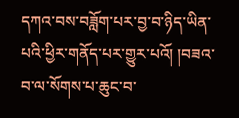དཀའ་བས་བཟློག་པར་བྱ་བ་ཉིད་ཡིན་པའི་ཕྱིར་གནོད་པར་གྱུར་པའོ། །བཟའ་བ་ལ་སོགས་པ་ཆུང་བ་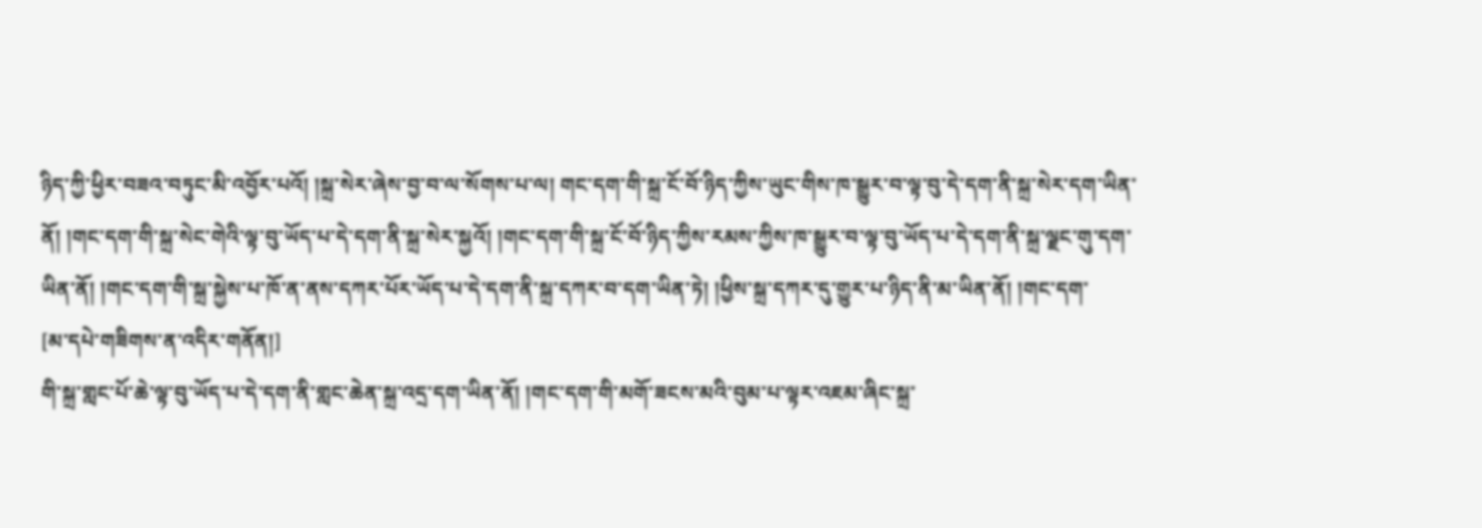ཉིད་ཀྱི་ཕྱིར་བཟའ་བཏུང་མི་འབྱོར་པའོ། །སྐྲ་སེར་ཞེས་བྱ་བ་ལ་སོགས་པ་ལ། གང་དག་གི་སྐྲ་ངོ་བོ་ཉིད་ཀྱིས་ཡུང་གིས་ཁ་སྒྱུར་བ་ལྟ་བུ་དེ་དག་ནི་སྐྲ་སེར་དག་ཡིན་ནོ། །གང་དག་གི་སྐྲ་སེང་གེའི་ལྟ་བུ་ཡོད་པ་དེ་དག་ནི་སྐྲ་སེར་སྐྱའོ། །གང་དག་གི་སྐྲ་ངོ་བོ་ཉིད་ཀྱིས་རམས་ཀྱིས་ཁ་སྒྱུར་བ་ལྟ་བུ་ཡོད་པ་དེ་དག་ནི་སྐྲ་ལྗང་གུ་དག་ཡིན་ནོ། །གང་དག་གི་སྐྲ་སྐྱེས་པ་ཁོ་ན་ནས་དཀར་པོར་ཡོད་པ་དེ་དག་ནི་སྐྲ་དཀར་བ་དག་ཡིན་ཏེ། །ཕྱིས་སྐྲ་དཀར་དུ་གྱུར་པ་ཉིད་ནི་མ་ཡིན་ནོ། །གང་དག་
[མ་དཔེ་གཟིགས་ན་འདིར་གནོན།]
གི་སྐྲ་གླང་པོ་ཆེ་ལྟ་བུ་ཡོད་པ་དེ་དག་ནི་གླང་ཆེན་སྐྲ་འདྲ་དག་ཡིན་ནོ། །གང་དག་གི་མགོ་ཟངས་མའི་བུམ་པ་ལྟར་འཇམ་ཞིང་སྐྲ་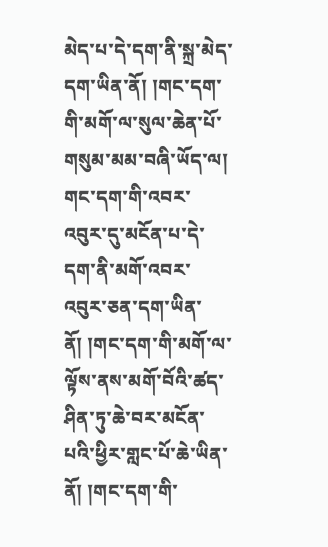མེད་པ་དེ་དག་ནི་སྐྲ་མེད་དག་ཡིན་ནོ། །གང་དག་གི་མགོ་ལ་སུལ་ཆེན་པོ་གསུམ་མམ་བཞི་ཡོད་ལ། གང་དག་གི་འབར་འབུར་དུ་མངོན་པ་དེ་དག་ནི་མགོ་འབར་འབུར་ཅན་དག་ཡིན་ནོ། །གང་དག་གི་མགོ་ལ་ལྟོས་ནས་མགོ་བོའི་ཚད་ཤིན་ཏུ་ཆེ་བར་མངོན་པའི་ཕྱིར་གླང་པོ་ཆེ་ཡིན་ནོ། །གང་དག་གི་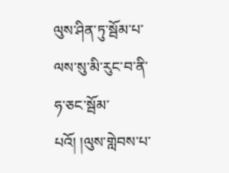ལུས་ཤིན་ཏུ་སྦོམ་པ་ལས་སུ་མི་རུང་བ་ནི་ཧ་ཅང་སྦོམ་པའོ། །ལུས་གླེབས་པ་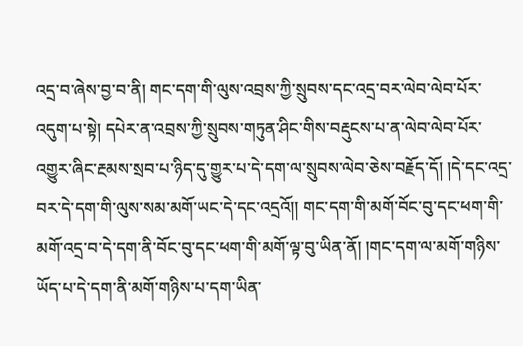འདྲ་བ་ཞེས་བྱ་བ་ནི། གང་དག་གི་ལུས་འབྲས་ཀྱི་སྲུབས་དང་འདྲ་བར་ལེབ་ལེབ་པོར་འདུག་པ་སྟེ། དཔེར་ན་འབྲས་ཀྱི་སྲུབས་གཏུན་ཤིང་གིས་བརྡུངས་པ་ན་ལེབ་ལེབ་པོར་འགྱུར་ཞིང་རྔམས་སྲབ་པ་ཉིད་དུ་གྱུར་པ་དེ་དག་ལ་སྲུབས་ལེབ་ཅེས་བརྗོད་དོ། །དེ་དང་འདྲ་བར་དེ་དག་གི་ལུས་སམ་མགོ་ཡང་དེ་དང་འདྲའོ།། གང་དག་གི་མགོ་བོང་བུ་དང་ཕག་གི་མགོ་འདྲ་བ་དེ་དག་ནི་བོང་བུ་དང་ཕག་གི་མགོ་ལྟ་བུ་ཡིན་ནོ། །གང་དག་ལ་མགོ་གཉིས་ཡོད་པ་དེ་དག་ནི་མགོ་གཉིས་པ་དག་ཡིན་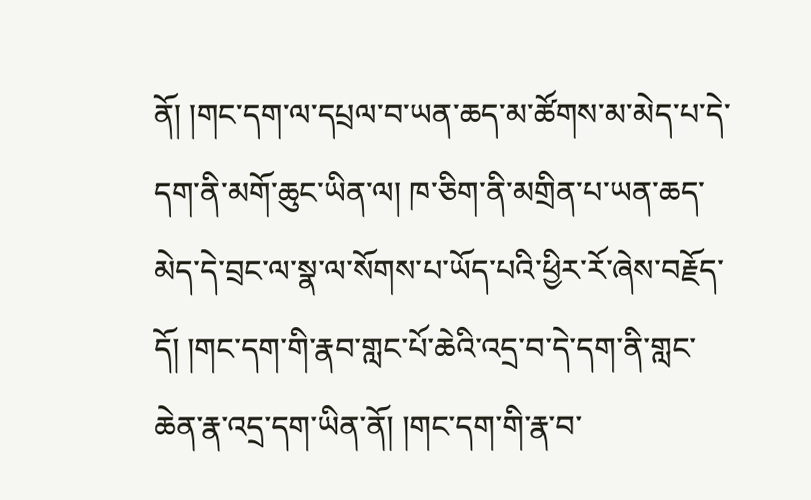ནོ། །གང་དག་ལ་དཔྲལ་བ་ཡན་ཆད་མ་ཚོགས་མ་མེད་པ་དེ་དག་ནི་མགོ་ཆུང་ཡིན་ལ། ཁ་ཅིག་ནི་མགྲིན་པ་ཡན་ཆད་མེད་དེ་བྲང་ལ་སྣ་ལ་སོགས་པ་ཡོད་པའི་ཕྱིར་རོ་ཞེས་བརྗོད་དོ། །གང་དག་གི་རྣབ་གླང་པོ་ཆེའི་འདྲ་བ་དེ་དག་ནི་གླང་ཆེན་རྣ་འདྲ་དག་ཡིན་ནོ། །གང་དག་གི་རྣ་བ་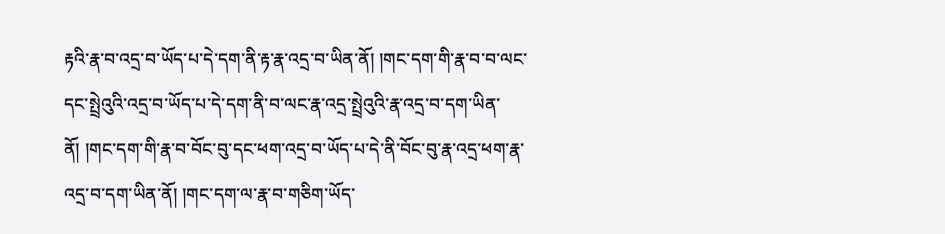རྟའི་རྣ་བ་འདྲ་བ་ཡོད་པ་དེ་དག་ནི་རྟ་རྣ་འདྲ་བ་ཡིན་ནོ། །གང་དག་གི་རྣ་བ་བ་ལང་དང་སྤྲེའུའི་འདྲ་བ་ཡོད་པ་དེ་དག་ནི་བ་ལང་རྣ་འདྲ་སྤྲེའུའི་རྣ་འདྲ་བ་དག་ཡིན་ནོ། །གང་དག་གི་རྣ་བ་བོང་བུ་དང་ཕག་འདྲ་བ་ཡོད་པ་དེ་ནི་བོང་བུ་རྣ་འདྲ་ཕག་རྣ་འདྲ་བ་དག་ཡིན་ནོ། །གང་དག་ལ་རྣ་བ་གཅིག་ཡོད་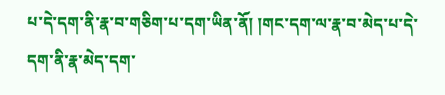པ་དེ་དག་ནི་རྣ་བ་གཅིག་པ་དག་ཡིན་ནོ། །གང་དག་ལ་རྣ་བ་མེད་པ་དེ་དག་ནི་རྣ་མེད་དག་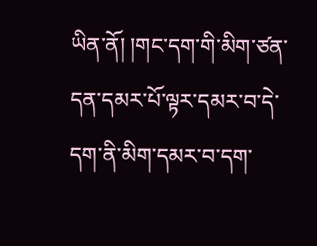ཡིན་ནོ། །གང་དག་གི་མིག་ཙན་དན་དམར་པོ་ལྟར་དམར་བ་དེ་དག་ནི་མིག་དམར་བ་དག་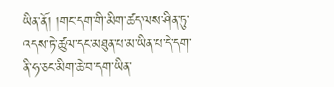ཡིན་ནོ། །གང་དག་གི་མིག་ཚད་ལས་ཤིན་ཏུ་འདས་ཏེ་ཚུལ་དང་མཐུན་པ་མ་ཡིན་པ་དེ་དག་ནི་ཧ་ཅང་མིག་ཆེ་བ་དག་ཡིན་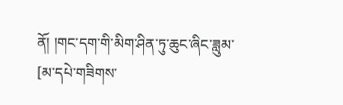ནོ། །གང་དག་གི་མིག་ཤིན་ཏུ་ཆུང་ཞིང་ཟླུམ་
[མ་དཔེ་གཟིགས་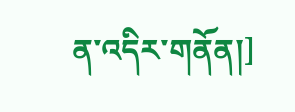ན་འདིར་གནོན།]